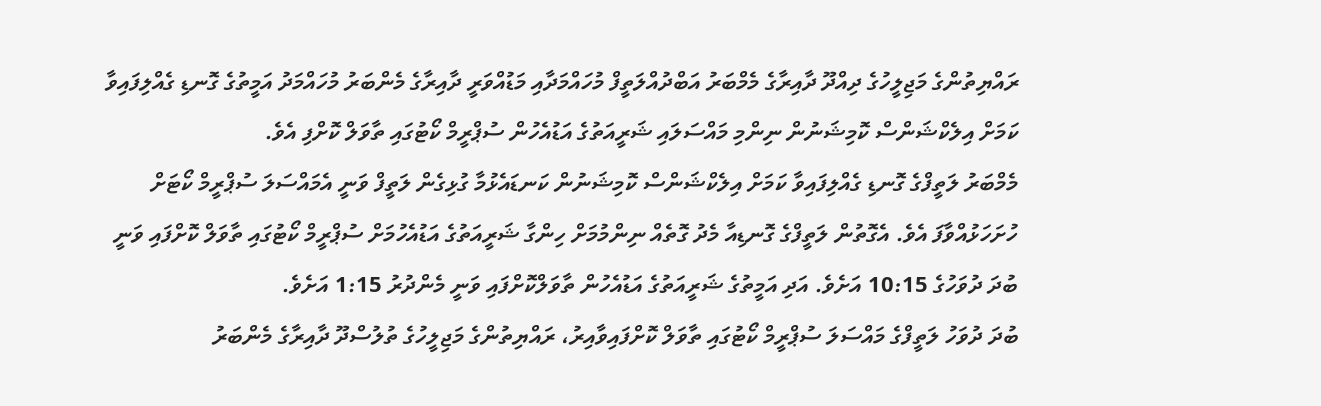ރައްޔިތުންގެ މަޖިލީހުގެ ދިއްދޫ ދާއިރާގެ މެމްބަރު އަބްދުއްލަތީފް މުހައްމަދާއި މަޑުއްވަރީ ދާއިރާގެ މެންބަރު މުހައްމަދު އަމީތުގެ ގޮނޑި ގެއްލިފައިވާ ކަމަށް އިލެކްޝަންސް ކޮމިޝަނުން ނިންމި މައްސަލައި ޝަރީއަތުގެ އަޑުއެހުން ސުޕްރީމް ކޯޓުގައި ތާވަލް ކޮށްފި އެވެ.
މެމްބަރު ލަތީފްގެ ގޮނޑި ގެއްލިފައިވާ ކަމަށް އިލެކްޝަންސް ކޮމިޝަނުން ކަނޑައެޅުމާ ގުޅިގެން ލަތީފް ވަނީ އެމައްސަލަ ސުޕްރީމް ކޯޓަށް ހުށަހަޅުއްވާފަ އެވެ. އެގޮތުން ލަތީފްގެ ގޮނޑިއާ މެދު ގޮތެއް ނިންމުމަށް ހިންގާ ޝަރީއަތުގެ އަޑުއެހުމަށް ސުޕްރީމް ކޯޓުގައި ތާވަލް ކޮށްފައި ވަނީ ބުދަ ދުވަހުގެ 10:15 އަށެވެ. އަދި އަމީތުގެ ޝަރީއަތުގެ އަޑުއެހުން ތާވަލްކޮށްފައި ވަނީ މެންދުރު 1:15 އަށެވެ.
ބުދަ ދުވަހު ލަތީފްގެ މައްސަލަ ސުޕްރީމް ކޯޓުގައި ތާވަލް ކޮށްފައިވާއިރު، ރައްޔިތުންގެ މަޖިލީހުގެ ތުލުސްދޫ ދާއިރާގެ މެންބަރު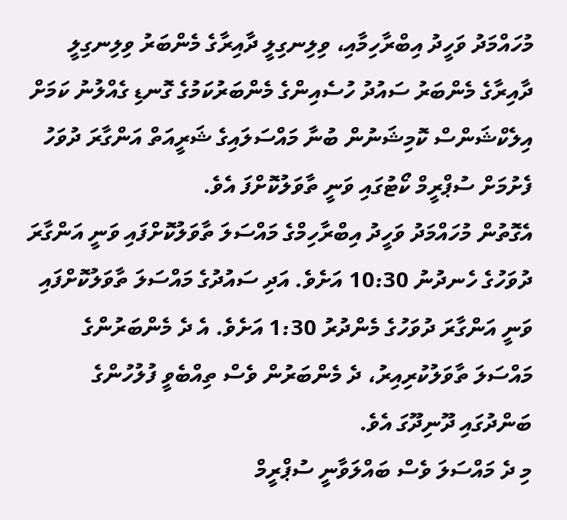މުހައްމަދު ވަހީދު އިބްރާހިމާއި، ވިލިނގިލީ ދާއިރާގެ މެންބަރު ވިލިނގިލީ ދާއިރާގެ މެންބަރު ސައުދު ހުސެއިންގެ މެންބަރުކަމުގެ ގޮނޑި ގެއްލުނު ކަމަށް އިލެކްޝަންސް ކޮމިޝަނުން ބުނާ މައްސަލައިގެ ޝަރީއަތް އަންގާރަ ދުވަހު ފެށުމަށް ސުޕްރީމް ކޯޓުގައި ވަނީ ތާވަލުކޮށްފަ އެވެ.
އެގޮތުން މުހައްމަދު ވަހީދު އިބްރާހިމްގެ މައްސަލަ ތާވަލުކޮށްފައި ވަނީ އަންގާރަ ދުވަހުގެ ހެނދުނު 10:30 އަށެވެ. އަދި ސައުދުގެ މައްސަލަ ތާވަލުކޮށްފައި ވަނީ އަންގާރަ ދުވަހުގެ މެންދުރު 1:30 އަށެވެ. އެ ދެ މެންބަރުންގެ މައްސަލަ ތާވަލުކުރިއިރު، ދެ މެންބަރުން ވެސް ތިއްބެވީ ފުލުހުންގެ ބަންދުގައި ދޫނިދޫގަ އެވެ.
މި ދެ މައްސަލަ ވެސް ބައްލަވާނީ ސުޕްރީމް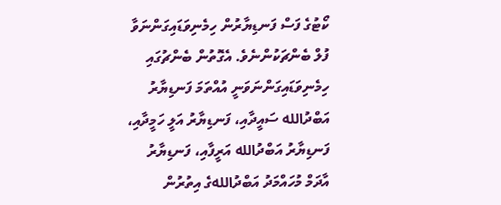ކޯޓުގެ ފަސް ފަނޑިޔާރުން ހިމެނިވަޑައިގަންނަވާ ފުލް ބެންޗަކުންނެވެ. އެގޮތުން ބެންޗުގައި ހިމެނިވަޑައިގަންނަވަނީ އުއްތަމަ ފަނޑިޔާރު އަބްދުالله ސައީދާއި، ފަނޑިޔާރު އަލީ ހަމީދާއި، ފަނޑިޔާރު އަބްދުالله އަރީފާއި، ފަނޑިޔާރު އާދަމް މުހައްމަދު އަބްދުاللهގެ އިތުރުން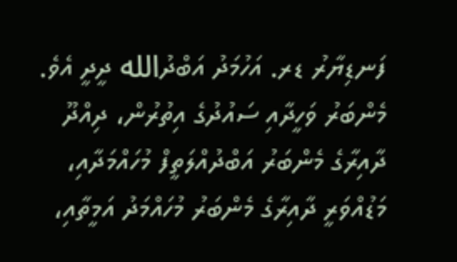ފަނޑިޔާރު ޑރ. އަހުމަދު އަބްދުالله ދީދީ އެވެ.
މެންބަރު ވަހީދާއި ސައުދުގެ އިތުރުން، ދިއްދޫ ދާއިރާގެ މެންބަރު އަބްދުއްލަތީފް މުހައްމަދާއި، މަޑުއްވަރީ ދާއިރާގެ މެންބަރު މުހައްމަދު އަމީތާއި،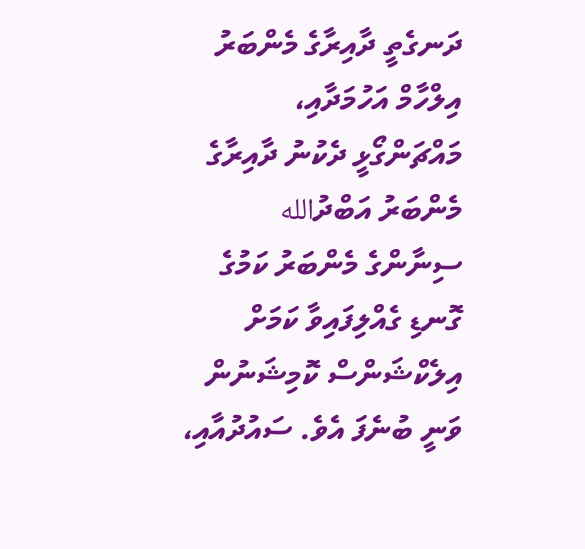ދަނގެތީ ދާއިރާގެ މެންބަރު އިލްހާމް އަހުމަދާއި، މައްޗަންގޯޅީ ދެކުނު ދާއިރާގެ މެންބަރު އަބްދުالله ސިނާންގެ މެންބަރު ކަމުގެ ގޮނޑި ގެއްލިފައިވާ ކަމަށް އިލެކްޝަންސް ކޮމިޝަނުން ވަނީ ބުނެފަ އެވެ. ސައުދުއާއި،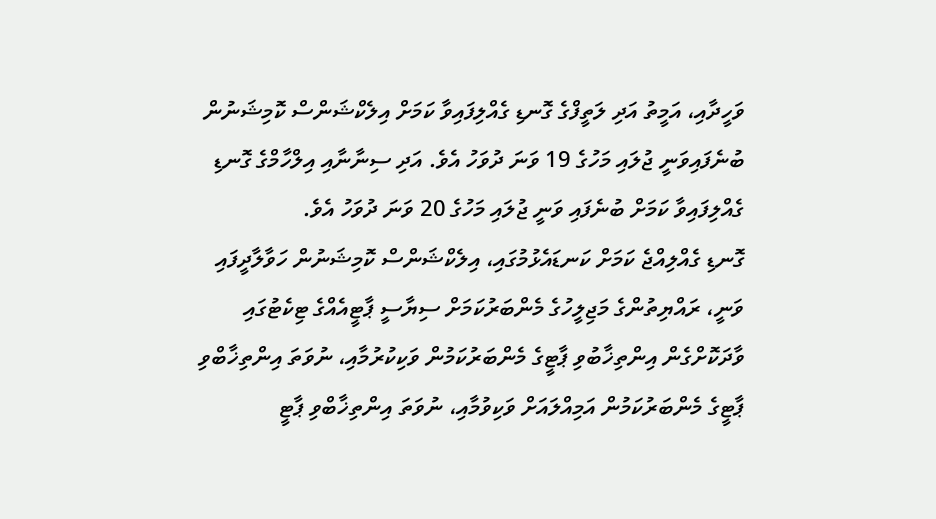ވަހީދާއި، އަމީތު އަދި ލަތީފްގެ ގޮނޑި ގެއްލިފައިވާ ކަމަށް އިލެކްޝަންސް ކޮމިޝަނުން ބުނެފައިވަނީ ޖުލައި މަހުގެ 19 ވަނަ ދުވަހު އެވެ. އަދި ސިނާނާއި އިލްހާމްގެ ގޮނޑި ގެއްލިފައިވާ ކަމަށް ބުނެފައި ވަނީ ޖުލައި މަހުގެ 20 ވަނަ ދުވަހު އެވެ.
ގޮނޑި ގެއްލިއްޖެ ކަމަށް ކަނޑައެޅުމުގައި، އިލެކްޝަންސް ކޮމިޝަނުން ހަވާލާދީފައި ވަނީ، ރައްޔިތުންގެ މަޖިލީހުގެ މެންބަރުކަމަށް ސިޔާސީ ޕާޓީއެއްގެ ޓިކެޓުގައި ވާދަކޮށްގެން އިންތިޚާބުވި ޕާޓީގެ މެންބަރުކަމުން ވަކިކުރުމާއި، ނުވަތަ އިންތިޚާބްވި ޕާޓީގެ މެންބަރުކަމުން އަމިއްލައަށް ވަކިވުމާއި، ނުވަތަ އިންތިޚާބްވި ޕާޓީ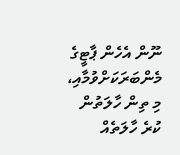ނޫން އެހެން ޕާޓީގެ މެންބަރަކަށްވުމާއި، މި ތިން ހާލަތުން ކުރެ ހާލަތެއް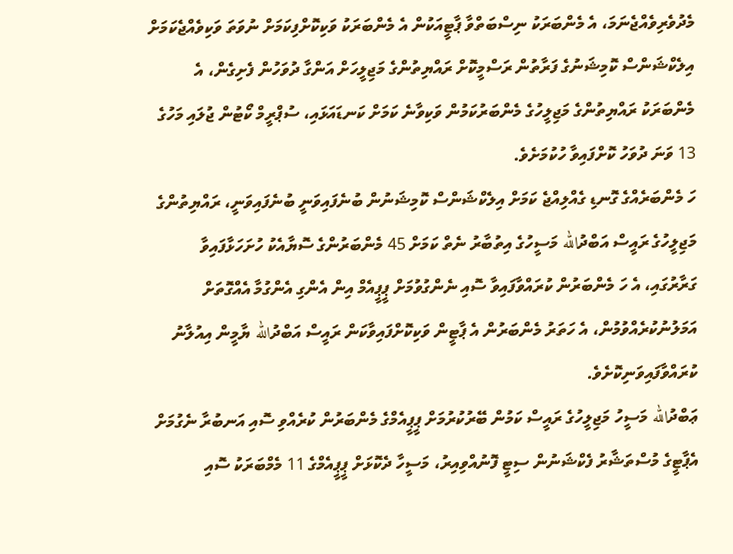މެދުވެރިވެއްޖެނަމަ، އެ މެންބަރަކު ނިސްބަތްވާ ޕާޓީއަކުން އެ މެންބަރަކު ވަކިކޮށްފިކަމަށް ނުވަތަ ވަކިވެއްޖެކަމަށް އިލެކްޝަންސް ކޮމިޝަނުގެ ފަރާތުން ރަސްމީކޮށް ރައްޔިތުންގެ މަޖިލީހަށް އަންގާ ދުވަހުން ފެށިގެން، އެ މެންބަރަކު ރައްޔިތުންގެ މަޖިލީހުގެ މެންބަރުކަމުން ވަކިވާނެ ކަމަށް ކަނޑައަޅައި، ސުޕްރީމް ކޯޓުން ޖުލައި މަހުގެ 13 ވަނަ ދުވަހު ކޮށްފައިވާ ހުކުމަށެވެ.
ހަ މެންބަރެއްގެ ގޮނޑި ގެއްލިއްޖެ ކަމަށް އިލެކްޝަންސް ކޮމިޝަނުން ބުނެފައިވަނީ ބުނެފައިވަނީ، ރައްޔިތުންގެ މަޖިލީހުގެ ރައީސް އަބްދުالله މަސީހުގެ އިތުބާރު ނެތް ކަމަށް 45 މެންބަރުންގެ ސޮޔާއެކު ހުށަހަޅާފައިވާ ގަރާރުގައި، އެ ހަ މެންބަރުން ކުރައްވާފައިވާ ސޮއި ނެންގުވުމަށް ޕީޕީއެމް އިން އެންގި އެންގުމާ އެއްގޮތަށް އަމަލުނުކުރެއްވުމުން، އެ ހަތަރު މެންބަރުން އެ ޕާޓީން ވަކިކޮށްފައިވާކަން ރައީސް އަބްދުالله ޔާމީން އިއުލާނު ކުރައްވާފައިވަނިކޮށެވެ.
ޢަބްދުالله މަސީހު މަޖިލީހުގެ ރައީސް ކަމުން ބޭރުކުރުމަށް ޕީޕީއެމްގެ މެންބަރުން ކުރެއްވި ސޮއި އަނބުރާ ނެގުމަށް އެޕާޓީގެ މުސްތަޝާރު ފެކްޝަނުން ސިޓީ ފޮނުއްވިއިރު، މަސީހާ ދެކޮޅަށް ޕީޕީއެމްގެ 11 މެމްބަރަކު ސޮއި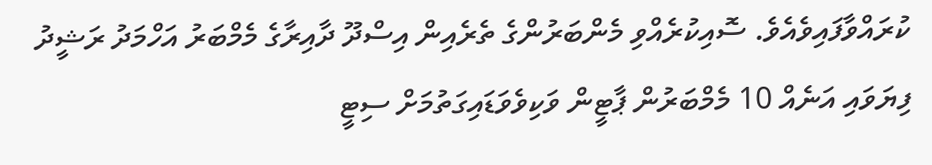ކުރައްވާފައިވެއެވެ. ސޮއިކުރެއްވި މެންބަރުންގެ ތެރެއިން އިސްދޫ ދާއިރާގެ މެމްބަރު އަހްމަދު ރަޝީދު ފިޔަވައި އަނެއް 10 މެމްބަރުން ޕާޓީން ވަކިވެވަޑައިގަތުމަށް ސިޓީ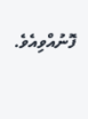ފޮނުއްވިއެވެ.